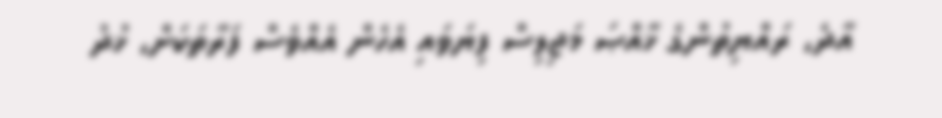އާދެ، ރައްޔިތުންގެ ޚާއްޞަ މަޖިލިސް ފިޔަވައި އެހެން އެއްވެސް ފަރާތަކަށް، ޚުދު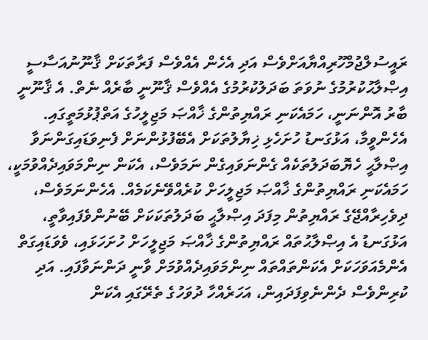ރައީސުލްޖުމްހޫރިއްޔާއަށްވެސް އަދި އެހެން އެއްވެސް ފަރާތަކަށް ޤާނޫނުއަސާސީ އިޞްލާޙުކުރުމުގެ ނުވަތަ ބަދަލުކުރުމުގެ އެއްވެސް ޤާނޫނީ ބާރެއް ނެތް. އެ ޤާނޫނީ ބާރު އޮންނަނީ، ހަމައެކަނި ރައްޔިތުންގެ ޚާއްޞަ މަޖިލީހުގެ އަތްޕުޅުމަތީގައި. އެހެންވީމާ، އަޅުގަނޑު ހުށަހެޅި ޚިޔާލުތަކަށް އެބޭފުޅުންނަށް ފެނިވަޑައިގަންނަވާ އިޞްލާޙީ ހެޔޮބަދަލުތަކެއް ގެންނަވައިގެން ނަމަވެސް، އެކަން ނިންމަވައިދެއްވުމަކީ، ހަމައެކަނި ރައްޔިތުންގެ ޚާއްޞަ މަޖިލީހަށް ކުރެއްވޭނެކަމެއް. އެހެންނަމަވެސް، ދިވެހިރާއްޖޭގެ ރައްޔިތުން މިފަދަ އިޞްލާޙީ ބަދަލުތަކަކަށް ބޭނުންވެފައިވާތީ، އަޅުގަނޑު އެ އިޞްލާޙުތައް ރައްޔިތުންގެ ޚާއްޞަ މަޖިލީހަށް ހުށަހަޅައި، ވެވަޑައިގަތް އެންމެއަވަހަކަށް އެކަންތައްތައް ނިންމަވައިދެއްވުމަށް ވާނީ ދަންނަވާފައި. އަދި ކުރިންވެސް ދެންނެވިފަދައިން، އަހަރެއްހާ ދުވަހުގެ ތެރޭގައި އެކަން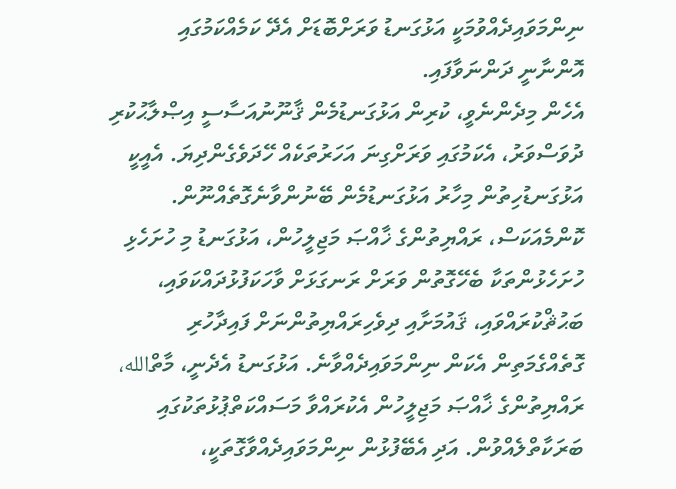ނިންމަވައިދެއްވުމަކީ އަޅުގަނޑު ވަރަށްބޮޑަށް އެދޭ ކަމެއްކަމުގައި އޮންނާނީ ދަންނަވާފައި.
އެހެން މިދެންނެވީ، ކުރިން އަޅުގަނޑުމެން ޤާނޫނުއަސާސީ އިޞްލާޙުކުރި ދުވަސްވަރު، އެކަމުގައި ވަރަށްގިނަ އަހަރުތަކެއް ހޭދަވެގެންދިޔަ. އެއީކީ އަޅުގަނޑުހިތުން މިހާރު އަޅުގަނޑުމެން ބޭނުންވާނެގޮތެއްނޫން. ކޮންމެއަކަސް، ރައްޔިތުންގެ ޚާއްޞަ މަޖިލީހުން، އަޅުގަނޑު މި ހުށަހެޅި ހުށަހެޅުންތަކާ ބެހޭގޮތުން ވަރަށް ރަނގަޅަށް ވާހަކަފުޅުދައްކަވައި، ބަޙުޘްކުރައްވައި، ޤައުމަށާއި ދިވެހިރައްޔިތުންނަށް ފައިދާހުރި ގޮތެއްގެމަތިން އެކަން ނިންމަވައިދެއްވާނެ. އަޅުގަނޑު އެދެނީ، މާތްالله، ރައްޔިތުންގެ ޚާއްޞަ މަޖިލީހުން އެކުރައްވާ މަސައްކަތްޕުޅުތަކުގައި ބަރަކާތްލެއްވުން. އަދި އެބޭފުޅުން ނިންމަވައިދެއްވާގޮތަކީ،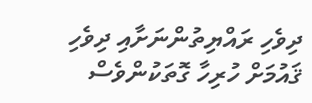ދިވެހި ރައްޔިތުންނަށާއި ދިވެހި ޤައުމަށް ހުރިހާ ގޮތަކުންވެސް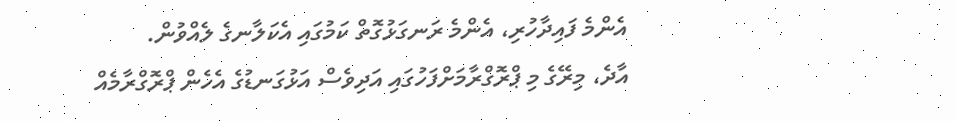އެންމެ ފައިދާހުރި، އެންމެ ރަނގަޅުގޮތް ކަމުގައި އެކަލާނގެ ލެއްވުން.
އާދެ، މިރޭގެ މި ޕްރޮގްރާމަށްފަހުގައި އަދިވެސް އަޅުގަނޑުގެ އެހެން ޕްރޮގްރާމެއް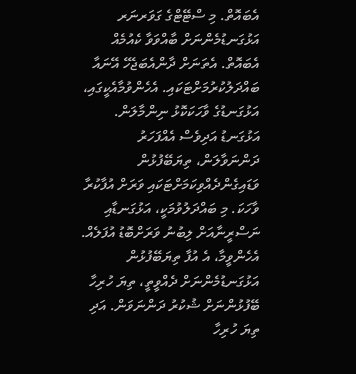އެބައޮތް. މި ސްޓޭޓްގެ ގަވަރނަރ އަޅުގަނޑުމެންނަށް ބާއްވަވާ ކެއުމެއް އެބައޮތް. އެތަނަށް ދާންއެބަޖެހޭ އޭނައާ ބައްދަލުކުރުމަށްޓަކައި. އެހެންވުމާއެކީގައި، އަޅުގަނޑުގެ ވާހަކަކޮޅު ނިންމާލަން.
އަޅުގަނޑު އަދިވެސް އެއްފަހަރު ދަންނަވާލަން، ތިޔަބޭފުޅުން ވަޑައިގެންދެއްވިކަމަށްޓަކައި ވަރަށް އުފާކުރާ ވާހަކަ. މި ބައްދަލުވުމަކީ، އަޅުގަނޑާއި ނަސްރީނާއަށް ލިބުނު ވަރަށްބޮޑު އުފަލެއް. އެހެންވީމާ، އެ އުފާ ތިޔަބޭފުޅުން އަޅުގަނޑުމެންނަށް ދެއްވީތީ، ތިޔަ ހުރިހާ ބޭފުޅުންނަށް ޝުކުރު ދަންނަވަން. އަދި ތިޔަ ހުރިހާ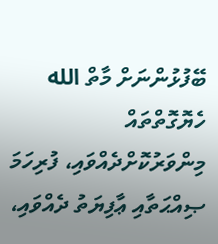ބޭފުޅުންނަށް މާތް الله ހެޔޮގޮތްތައް މިންވަރުކޮށްދެއްވައި، ފުރިހަމަ ޞިއްޙަތާއި ޢާފިޔަތު ދެއްވައި،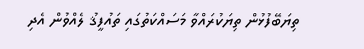ތިޔަބޭފުޅުން ތިޔަކުރައްވާ މަސައްކަތުގައި ތައުފީޤު ލެއްވުން އެދި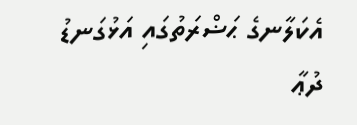އެކަލާނގެ ޙަޟްރަތުގައި އަޅުގަނޑު ދުޢާ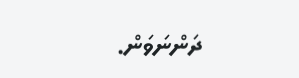ދަންނަވަން.